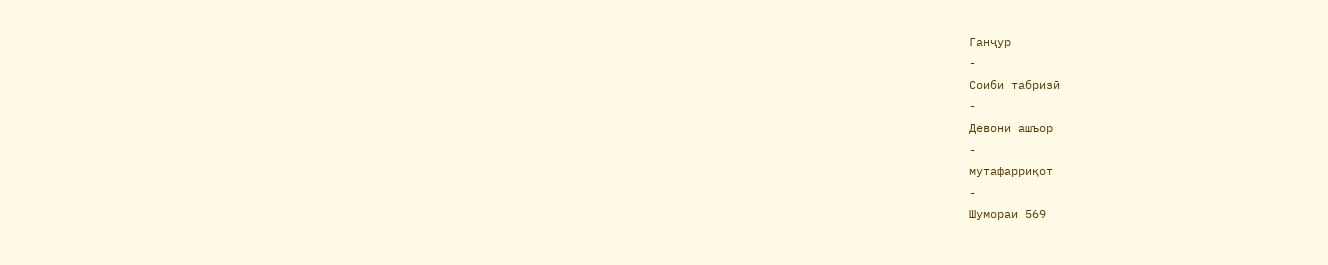Ганҷур
-
Соиби табризӣ
-
Девони ашъор
-
мутафарриқот
-
Шумораи 569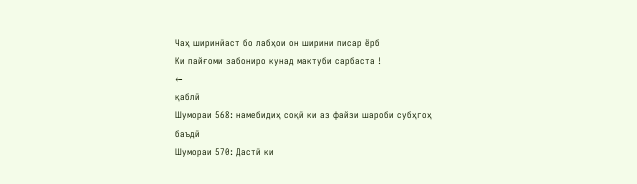Чаҳ ширинӣаст бо лабҳои он ширини писар ёрб
Ки пайғоми забониро кунад мактуби сарбаста !
←
қаблӣ
Шумораи 568: намебидиҳ соқӣ ки аз файзи шароби субҳгоҳ
баъдӣ
Шумораи 570: Дастӣ ки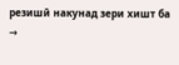резишӣ накунад зери хишт ба
→